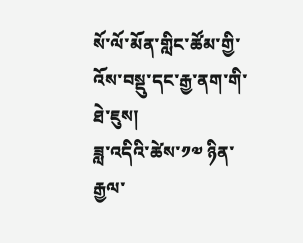སོ་ལོ་མོན་གླིང་ཚོམ་གྱི་འོས་བསྡུ་དང་རྒྱ་ནག་གི་ཐེ་ཇུས།
ཟླ་འདིའི་ཚེས་༡༧ ཉིན་རྒྱལ་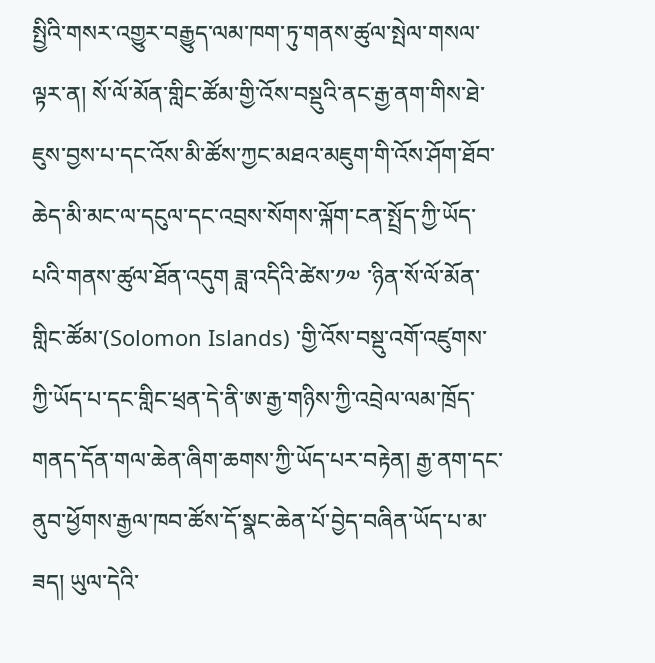སྤྱིའི་གསར་འགྱུར་བརྒྱུད་ལམ་ཁག་ཏུ་གནས་ཚུལ་སྤེལ་གསལ་ལྟར་ན། སོ་ལོ་མོན་གླིང་ཚོམ་གྱི་འོས་བསྡུའི་ནང་རྒྱ་ནག་གིས་ཐེ་ཇུས་བྱས་པ་དང་འོས་མི་ཚོས་ཀྱང་མཐའ་མཇུག་གི་འོས་ཤོག་ཐོབ་ཆེད་མི་མང་ལ་དངུལ་དང་འབྲས་སོགས་ལྐོག་ངན་སྤྲོད་ཀྱི་ཡོད་པའི་གནས་ཚུལ་ཐོན་འདུག ཟླ་འདིའི་ཚེས་༡༧ ་ཉིན་སོ་ལོ་མོན་གླིང་ཚོམ་(Solomon Islands) ་གྱི་འོས་བསྡུ་འགོ་འཛུགས་ཀྱི་ཡོད་པ་དང་གླིང་ཕྲན་དེ་ནི་ཨ་རྒྱ་གཉིས་ཀྱི་འབྲེལ་ལམ་ཁྲོད་གནད་དོན་གལ་ཆེན་ཞིག་ཆགས་ཀྱི་ཡོད་པར་བརྟེན། རྒྱ་ནག་དང་ནུབ་ཕྱོགས་རྒྱལ་ཁབ་ཚོས་དོ་སྣང་ཆེན་པོ་བྱེད་བཞིན་ཡོད་པ་མ་ཟད། ཡུལ་དེའི་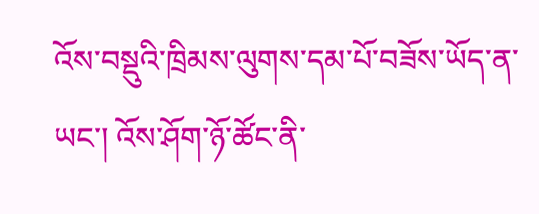འོས་བསྡུའི་ཁྲིམས་ལུགས་དམ་པོ་བཟོས་ཡོད་ན་ཡང་། འོས་ཤོག་ཉོ་ཚོང་ནི་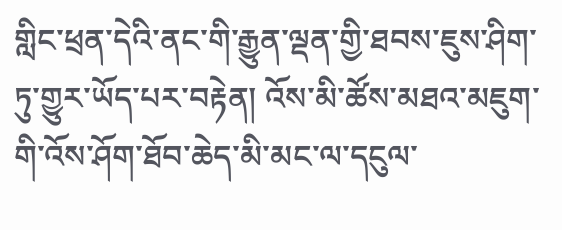གླིང་ཕྲན་དེའི་ནང་གི་རྒྱུན་ལྡན་གྱི་ཐབས་ཇུས་ཤིག་ཏུ་གྱུར་ཡོད་པར་བརྟེན། འོས་མི་ཚོས་མཐའ་མཇུག་གི་འོས་ཤོག་ཐོབ་ཆེད་མི་མང་ལ་དངུལ་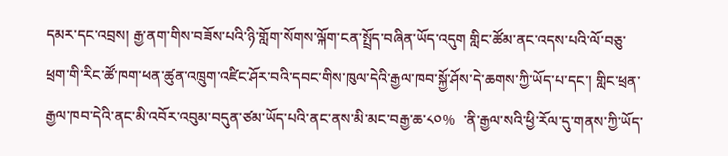དམར་དང་འབྲས། རྒྱ་ནག་གིས་བཟོས་པའི་ཉི་གློག་སོགས་ལྐོག་ངན་སྤྲོད་བཞིན་ཡོད་འདུག གླིང་ཚོམ་ནང་འདས་པའི་ལོ་བཅུ་ཕྲག་གི་རིང་ཚོ་ཁག་ཕན་ཚུན་འཁྲུག་འཛིང་ཤོར་བའི་དབང་གིས་ཁུལ་དེའི་རྒྱལ་ཁབ་སྐྱོ་ཤོས་དེ་ཆགས་ཀྱི་ཡོད་པ་དང་། གླིང་ཕྲན་རྒྱལ་ཁབ་དེའི་ནང་མི་འབོར་འབུམ་བདུན་ཙམ་ཡོད་པའི་ནང་ནས་མི་མང་བརྒྱ་ཆ་༨༠%  ་ནི་རྒྱལ་སའི་ཕྱི་རོལ་དུ་གནས་ཀྱི་ཡོད་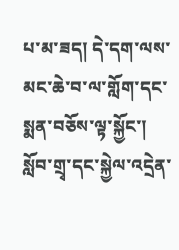པ་མ་ཟད། དེ་དག་ལས་མང་ཆེ་བ་ལ་གློག་དང་སྨན་བཅོས་ལྟ་སྐྱོང་། སློབ་གྲྭ་དང་སྐྱེལ་འདྲེན་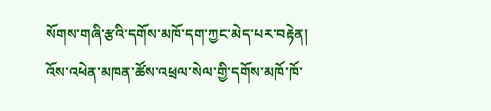སོགས་གཞི་རྩའི་དགོས་མཁོ་དག་ཀྱང་མེད་པར་བརྟེན། འོས་འཕེན་མཁན་ཚོས་འཕྲལ་སེལ་གྱི་དགོས་མཁོ་ཁོ་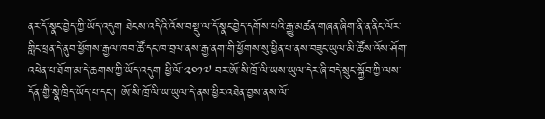ནར་དོ་སྣང་བྱེད་ཀྱི་ཡོད་འདུག ཐེངས་འདིའི་འོས་བསྡུ་ལ་དོ་སྣང་བྱེད་དགོས་པའི་རྒྱུ་མཚན་གཞན་ཞིག་ནི་ན་ནིང་ལོར་གླིང་ཕྲན་དེ་ནུབ་ཕྱོགས་རྒྱལ་ཁབ་ཚོ་དང་ཁ་བྲལ་ནས་རྒྱ་ནག་གི་ཕྱོགས་སུ་ཕྱིན་པ་ནས་བཟུང་ཡུལ་མི་ཚོས་འོས་ཤོག་འཕེན་པ་ཐོག་མ་དེ་ཆགས་ཀྱི་ཡོད་འདུག ཕྱི་ལོ་༢༠༡༧ བར་ཨོ་སི་ཁྲོ་ལི་ཡས་ཡུལ་དེར་ཞི་བདེ་སྲུང་སྐྱོབ་ཀྱི་ལས་དོན་གྱི་སྣེ་ཁྲིད་ཡོད་པ་དང་། ཨོ་སི་ཁྲོ་ལི་ཡ་ཡུལ་དེ་ནས་ཕྱིར་འཐེན་བྱས་ནས་ལོ་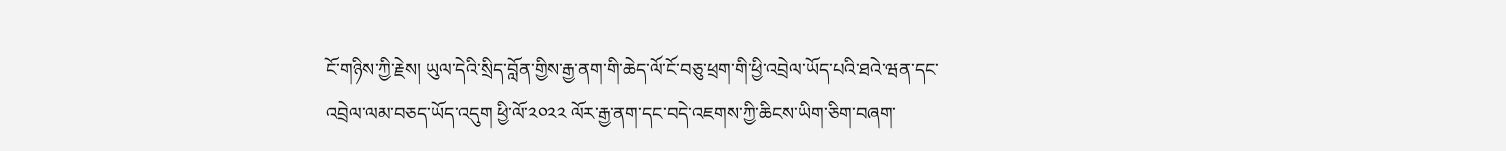ངོ་གཉིས་ཀྱི་རྗེས། ཡུལ་དེའི་སྲིད་བློན་གྱིས་རྒྱ་ནག་གི་ཆེད་ལོ་ངོ་བཅུ་ཕྲག་གི་ཕྱི་འབྲེལ་ཡོད་པའི་ཐའེ་ཝན་དང་འབྲེལ་ལམ་བཅད་ཡོད་འདུག ཕྱི་ལོ་༢༠༢༢ ལོར་རྒྱ་ནག་དང་བདེ་འཇགས་ཀྱི་ཆིངས་ཡིག་ཅིག་བཞག་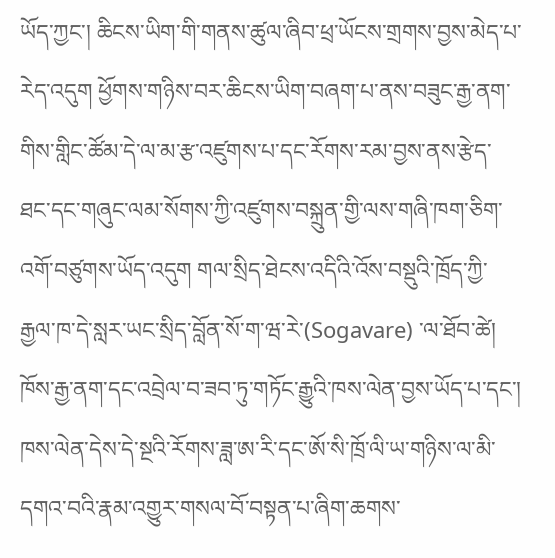ཡོད་ཀྱང་། ཆིངས་ཡིག་གི་གནས་ཚུལ་ཞིབ་ཕྲ་ཡོངས་གྲགས་བྱས་མེད་པ་རེད་འདུག ཕྱོགས་གཉིས་བར་ཆིངས་ཡིག་བཞག་པ་ནས་བཟུང་རྒྱ་ནག་གིས་གླིང་ཚོམ་དེ་ལ་མ་རྩ་འཛུགས་པ་དང་རོགས་རམ་བྱས་ནས་རྩེད་ཐང་དང་གཞུང་ལམ་སོགས་ཀྱི་འཛུགས་བསྐྲུན་གྱི་ལས་གཞི་ཁག་ཅིག་འགོ་བཙུགས་ཡོད་འདུག གལ་སྲིད་ཐེངས་འདིའི་འོས་བསྡུའི་ཁྲོད་ཀྱི་རྒྱལ་ཁ་དེ་སླར་ཡང་སྲིད་བློན་སོ་ག་ཝ་རེ་(Sogavare) ་ལ་ཐོབ་ཚེ། ཁོས་རྒྱ་ནག་དང་འབྲེལ་བ་ཟབ་ཏུ་གཏོང་རྒྱུའི་ཁས་ལེན་བྱས་ཡོད་པ་དང་། ཁས་ལེན་དེས་དེ་སྔའི་རོགས་ཟླ་ཨ་རི་དང་ཨོ་སི་ཁྲོ་ལི་ཡ་གཉིས་ལ་མི་དགའ་བའི་རྣམ་འགྱུར་གསལ་བོ་བསྟན་པ་ཞིག་ཆགས་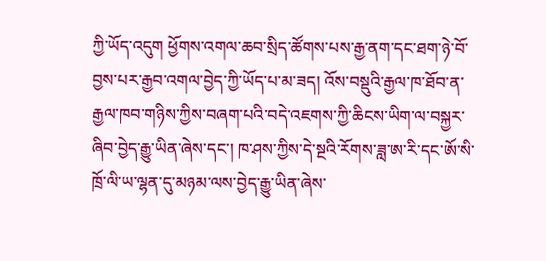ཀྱི་ཡོད་འདུག ཕྱོགས་འགལ་ཆབ་སྲིད་ཚོགས་པས་རྒྱ་ནག་དང་ཐག་ཉེ་བོ་བྱས་པར་རྒྱབ་འགལ་བྱེད་ཀྱི་ཡོད་པ་མ་ཟད། འོས་བསྡུའི་རྒྱལ་ཁ་ཐོབ་ན་རྒྱལ་ཁབ་གཉིས་ཀྱིས་བཞག་པའི་བདེ་འཇགས་ཀྱི་ཆིངས་ཡིག་ལ་བསྐྱར་ཞིབ་བྱེད་རྒྱུ་ཡིན་ཞེས་དང་། ཁ་ཤས་ཀྱིས་དེ་སྔའི་རོགས་ཟླ་ཨ་རི་དང་ཨོ་སི་ཁྲོ་ལི་ཡ་ལྷན་དུ་མཉམ་ལས་བྱེད་རྒྱུ་ཡིན་ཞེས་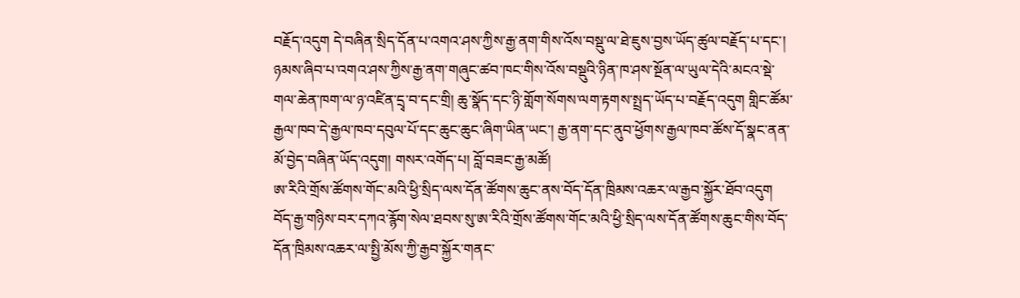བརྗོད་འདུག དེ་བཞིན་སྲིད་དོན་པ་འགའ་ཤས་ཀྱིས་རྒྱ་ནག་གིས་འོས་བསྡུ་ལ་ཐེ་ཇུས་བྱས་ཡོད་ཚུལ་བརྗོད་པ་དང་། ཉམས་ཞིབ་པ་འགའ་ཤས་ཀྱིས་རྒྱ་ནག་གཞུང་ཚབ་ཁང་གིས་འོས་བསྡུའི་ཉིན་ཁ་ཤས་སྔོན་ལ་ཡུལ་དེའི་མངའ་སྡེ་གལ་ཆེན་ཁག་ལ་ཉ་འཛིན་དྲྭ་བ་དང་གྲི། ཆུ་སྣོད་དང་ཉི་གློག་སོགས་ལག་རྟགས་སྤྲད་ཡོད་པ་བརྗོད་འདུག གླིང་ཚོམ་རྒྱལ་ཁབ་དེ་རྒྱལ་ཁབ་དབུལ་པོ་དང་ཆུང་ཆུང་ཞིག་ཡིན་ཡང་། རྒྱ་ནག་དང་ནུབ་ཕྱོགས་རྒྱལ་ཁབ་ཚོས་དོ་སྣང་ནན་མོ་བྱེད་བཞིན་ཡོད་འདུག། གསར་འགོད་པ། བློ་བཟང་རྒྱ་མཚོ།
ཨ་རིའི་གྲོས་ཚོགས་གོང་མའི་ཕྱི་སྲིད་ལས་དོན་ཚོགས་ཆུང་ནས་བོད་དོན་ཁྲིམས་འཆར་ལ་རྒྱབ་སྐྱོར་ཐོབ་འདུག
བོད་རྒྱ་གཉིས་བར་དཀའ་རྙོག་སེལ་ཐབས་སུ་ཨ་རིའི་གྲོས་ཚོགས་གོང་མའི་ཕྱི་སྲིད་ལས་དོན་ཚོགས་ཆུང་གིས་བོད་དོན་ཁྲིམས་འཆར་ལ་སྤྱི་མོས་ཀྱི་རྒྱབ་སྐྱོར་གནང་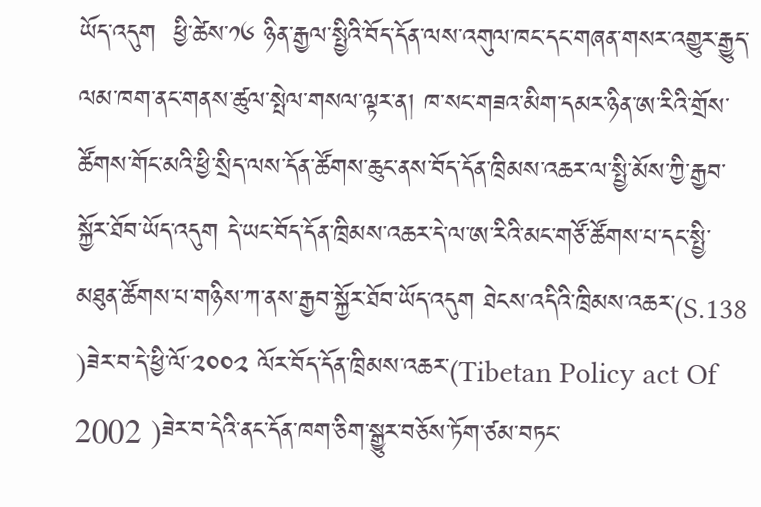ཡོད་འདུག  ཕྱི་ཚེས་༡༦ ཉིན་རྒྱལ་སྤྱིའི་བོད་དོན་ལས་འགུལ་ཁང་དང་གཞན་གསར་འགྱུར་རྒྱུད་ལམ་ཁག་ནང་གནས་ཚུལ་སྤེལ་གསལ་ལྟར་ན། ཁ་སང་གཟའ་མིག་དམར་ཉིན་ཨ་རིའི་གྲོས་ཚོགས་གོང་མའི་ཕྱི་སྲིད་ལས་དོན་ཚོགས་ཆུང་ནས་བོད་དོན་ཁྲིམས་འཆར་ལ་སྤྱི་མོས་ཀྱི་རྒྱབ་སྐྱོར་ཐོབ་ཡོད་འདུག དེ་ཡང་བོད་དོན་ཁྲིམས་འཆར་དེ་ལ་ཨ་རིའི་མང་གཙོ་ཚོགས་པ་དང་སྤྱི་མཐུན་ཚོགས་པ་གཉིས་ཀ་ནས་རྒྱབ་སྐྱོར་ཐོབ་ཡོད་འདུག ཐེངས་འདིའི་ཁྲིམས་འཆར་(S.138 )ཟེར་བ་དེ་ཕྱི་ལོ་༢༠༠༢ ལོར་བོད་དོན་ཁྲིམས་འཆར་(Tibetan Policy act Of 2002 )ཟེར་བ་དེའི་ནང་དོན་ཁག་ཅིག་སྒྱུར་བཅོས་ཏོག་ཙམ་བཏང་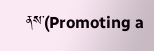ནས་(Promoting a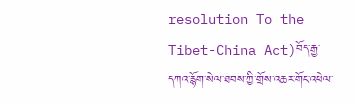resolution To the Tibet-China Act)བོད་རྒྱ་དཀའ་རྙོག་སེལ་ཐབས་ཀྱི་གྲོས་འཆར་གོང་འཕེལ་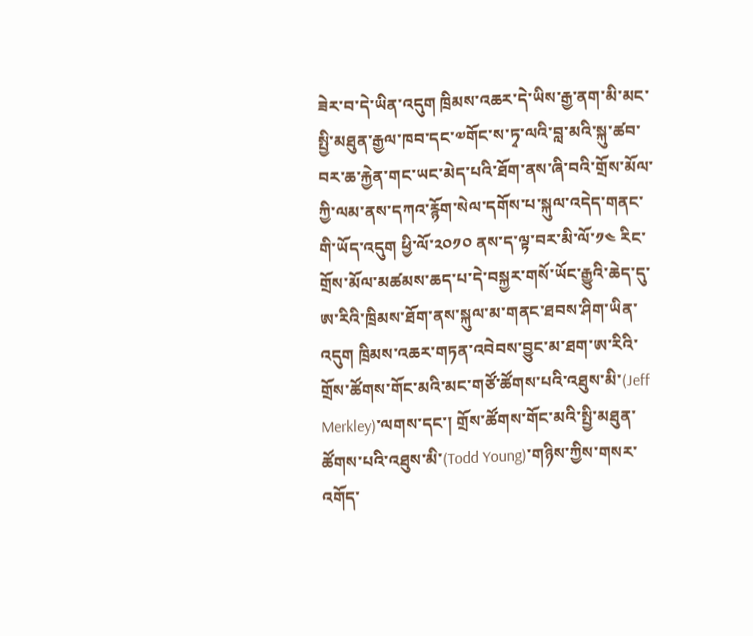ཟེར་བ་དེ་ཡིན་འདུག ཁྲིམས་འཆར་དེ་ཡིས་རྒྱ་ནག་མི་མང་སྤྱི་མཐུན་རྒྱལ་ཁབ་དང་༧གོང་ས་ཏྭ་ལའི་བླ་མའི་སྐུ་ཚབ་བར་ཆ་རྐྱེན་གང་ཡང་མེད་པའི་ཐོག་ནས་ཞི་བའི་གྲོས་མོལ་ཀྱི་ལམ་ནས་དཀའ་རྙོག་སེལ་དགོས་པ་སྐུལ་འདེད་གནང་གི་ཡོད་འདུག ཕྱི་ལོ་༢༠༡༠ ནས་ད་ལྟ་བར་མི་ལོ་༡༤ རིང་གྲོས་མོལ་མཚམས་ཆད་པ་དེ་བསྐྱར་གསོ་ཡོང་རྒྱུའི་ཆེད་དུ་ཨ་རིའི་ཁྲིམས་ཐོག་ནས་སྐུལ་མ་གནང་ཐབས་ཤིག་ཡིན་འདུག ཁྲིམས་འཆར་གཏན་འབེབས་བྱུང་མ་ཐག་ཨ་རིའི་གྲོས་ཚོགས་གོང་མའི་མང་གཙོ་ཚོགས་པའི་འཐུས་མི་(Jeff Merkley)་ལགས་དང་། གྲོས་ཚོགས་གོང་མའི་སྤྱི་མཐུན་ཚོགས་པའི་འཐུས་མི་(Todd Young)་གཉིས་ཀྱིས་གསར་འགོད་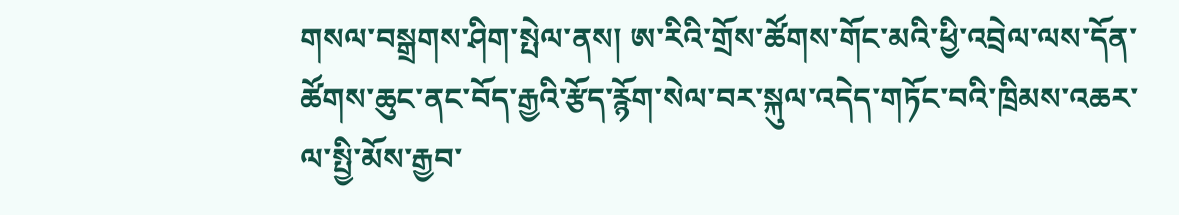གསལ་བསྒྲགས་ཤིག་སྤེལ་ནས། ཨ་རིའི་གྲོས་ཚོགས་གོང་མའི་ཕྱི་འབྲེལ་ལས་དོན་ཚོགས་ཆུང་ནང་བོད་རྒྱའི་རྩོད་རྙོག་སེལ་བར་སྐུལ་འདེད་གཏོང་བའི་ཁྲིམས་འཆར་ལ་སྤྱི་མོས་རྒྱབ་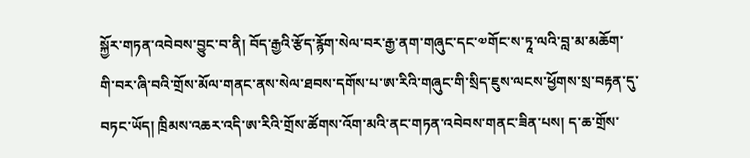སྐྱོར་གཏན་འབེབས་བྱུང་བ་ནི། བོད་རྒྱའི་རྩོད་རྙོག་སེལ་བར་རྒྱ་ནག་གཞུང་དང་༧གོང་ས་ཏཱ་ལའི་བླ་མ་མཆོག་གི་བར་ཞི་བའི་གྲོས་མོལ་གནང་ནས་སེལ་ཐབས་དགོས་པ་ཨ་རིའི་གཞུང་གི་སྲིད་ཇུས་ལངས་ཕྱོགས་སྲ་བརྟན་དུ་བཏང་ཡོད། ཁྲིམས་འཆར་འདི་ཨ་རིའི་གྲོས་ཚོགས་འོག་མའི་ནང་གཏན་འབེབས་གནང་ཟིན་པས། ད་ཆ་གྲོས་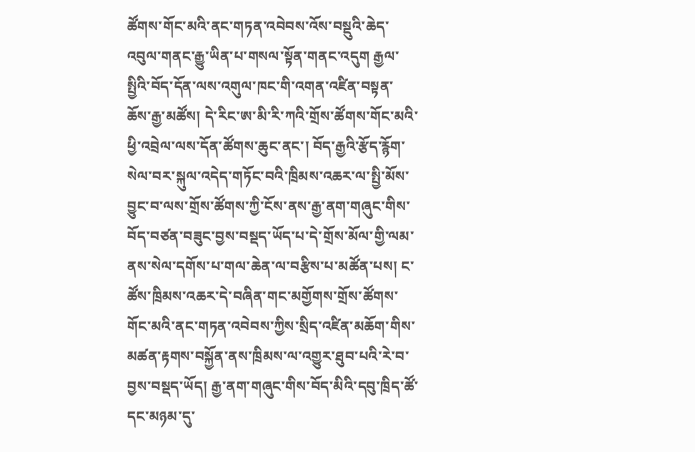ཚོགས་གོང་མའི་ནང་གཏན་འབེབས་འོས་བསྡུའི་ཆེད་འབུལ་གནང་རྒྱུ་ཡིན་པ་གསལ་སྟོན་གནང་འདུག རྒྱལ་སྤྱིའི་བོད་དོན་ལས་འགུལ་ཁང་གི་འགན་འཛིན་བསྟན་ཆོས་རྒྱ་མཚོས། དེ་རིང་ཨ་མི་རི་ཀའི་གྲོས་ཚོགས་གོང་མའི་ཕྱི་འབྲེལ་ལས་དོན་ཚོགས་ཆུང་ནང་། བོད་རྒྱའི་རྩོད་རྙོག་སེལ་བར་སྐུལ་འདེད་གཏོང་བའི་ཁྲིམས་འཆར་ལ་སྤྱི་མོས་བྱུང་བ་ལས་གྲོས་ཚོགས་ཀྱི་ངོས་ནས་རྒྱ་ནག་གཞུང་གིས་བོད་བཙན་བཟུང་བྱས་བསྡད་ཡོད་པ་དེ་གྲོས་མོལ་གྱི་ལམ་ནས་སེལ་དགོས་པ་གལ་ཆེན་ལ་བརྩིས་པ་མཚོན་པས། ང་ཚོས་ཁྲིམས་འཆར་དེ་བཞིན་གང་མགྱོགས་གྲོས་ཚོགས་གོང་མའི་ནང་གཏན་འབེབས་ཀྱིས་སྲིད་འཛིན་མཆོག་གིས་མཚན་རྟགས་བསྐྱོན་ནས་ཁྲིམས་ལ་འགྱུར་ཐུབ་པའི་རེ་བ་བྱས་བསྡད་ཡོད། རྒྱ་ནག་གཞུང་གིས་བོད་མིའི་དབུ་ཁྲིད་ཚོ་དང་མཉམ་དུ་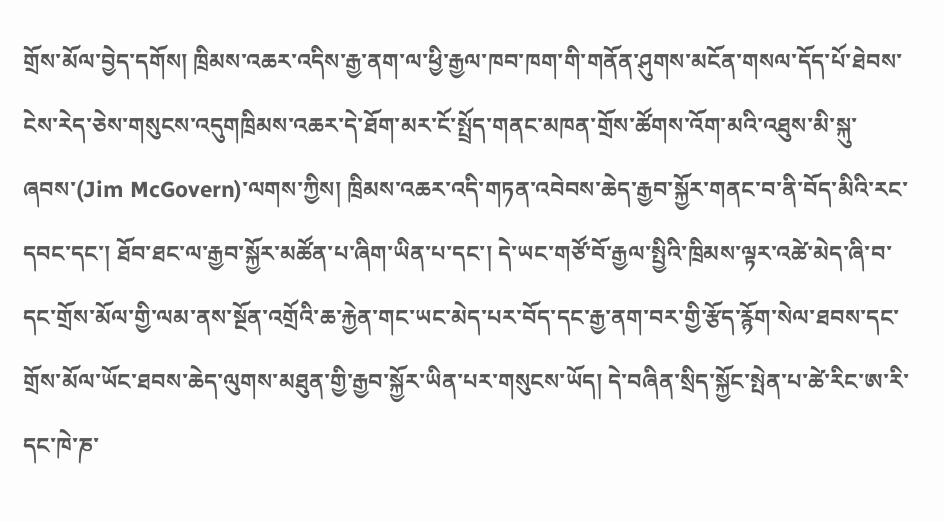གྲོས་མོལ་བྱེད་དགོས། ཁྲིམས་འཆར་འདིས་རྒྱ་ནག་ལ་ཕྱི་རྒྱལ་ཁབ་ཁག་གི་གནོན་ཤུགས་མངོན་གསལ་དོད་པོ་ཐེབས་ངེས་རེད་ཅེས་གསུངས་འདུགཁྲིམས་འཆར་དེ་ཐོག་མར་ངོ་སྤྲོད་གནང་མཁན་གྲོས་ཚོགས་འོག་མའི་འཐུས་མི་སྐུ་ཞབས་(Jim McGovern)་ལགས་ཀྱིས། ཁྲིམས་འཆར་འདི་གཏན་འབེབས་ཆེད་རྒྱབ་སྐྱོར་གནང་བ་ནི་བོད་མིའི་རང་དབང་དང་། ཐོབ་ཐང་ལ་རྒྱབ་སྐྱོར་མཚོན་པ་ཞིག་ཡིན་པ་དང་། དེ་ཡང་གཙོ་བོ་རྒྱལ་སྤྱིའི་ཁྲིམས་ལྟར་འཚེ་མེད་ཞི་བ་དང་གྲོས་མོལ་གྱི་ལམ་ནས་སྔོན་འགྲོའི་ཆ་རྐྱེན་གང་ཡང་མེད་པར་བོད་དང་རྒྱ་ནག་བར་གྱི་རྩོད་རྙོག་སེལ་ཐབས་དང་གྲོས་མོལ་ཡོང་ཐབས་ཆེད་ལུགས་མཐུན་གྱི་རྒྱབ་སྐྱོར་ཡིན་པར་གསུངས་ཡོད། དེ་བཞིན་སྲིད་སྐྱོང་སྤེན་པ་ཚེ་རིང་ཨ་རི་དང་ཁེ་ཎ་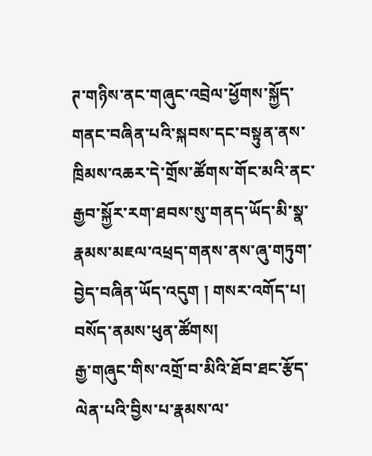ཊ་གཉིས་ནང་གཞུང་འབྲེལ་ཕྱོགས་སྐྱོད་གནང་བཞིན་པའི་སྐབས་དང་བསྟུན་ནས་ཁྲིམས་འཆར་དེ་གྲོས་ཚོགས་གོང་མའི་ནང་རྒྱབ་སྐྱོར་རག་ཐབས་སུ་གནད་ཡོད་མི་སྣ་རྣམས་མཇལ་འཕྲད་གནས་ནས་ཞུ་གཏུག་བྱེད་བཞིན་ཡོད་འདུག ། གསར་འགོད་པ། བསོད་ནམས་ཕུན་ཚོགས།
རྒྱ་གཞུང་གིས་འགྲོ་བ་མིའི་ཐོབ་ཐང་རྩོད་ལེན་པའི་བྱིས་པ་རྣམས་ལ་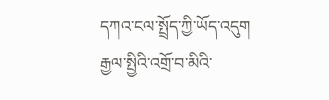དཀའ་ངལ་སྤྲོད་ཀྱི་ཡོད་འདུག
རྒྱལ་སྤྱིའི་འགྲོ་བ་མིའི་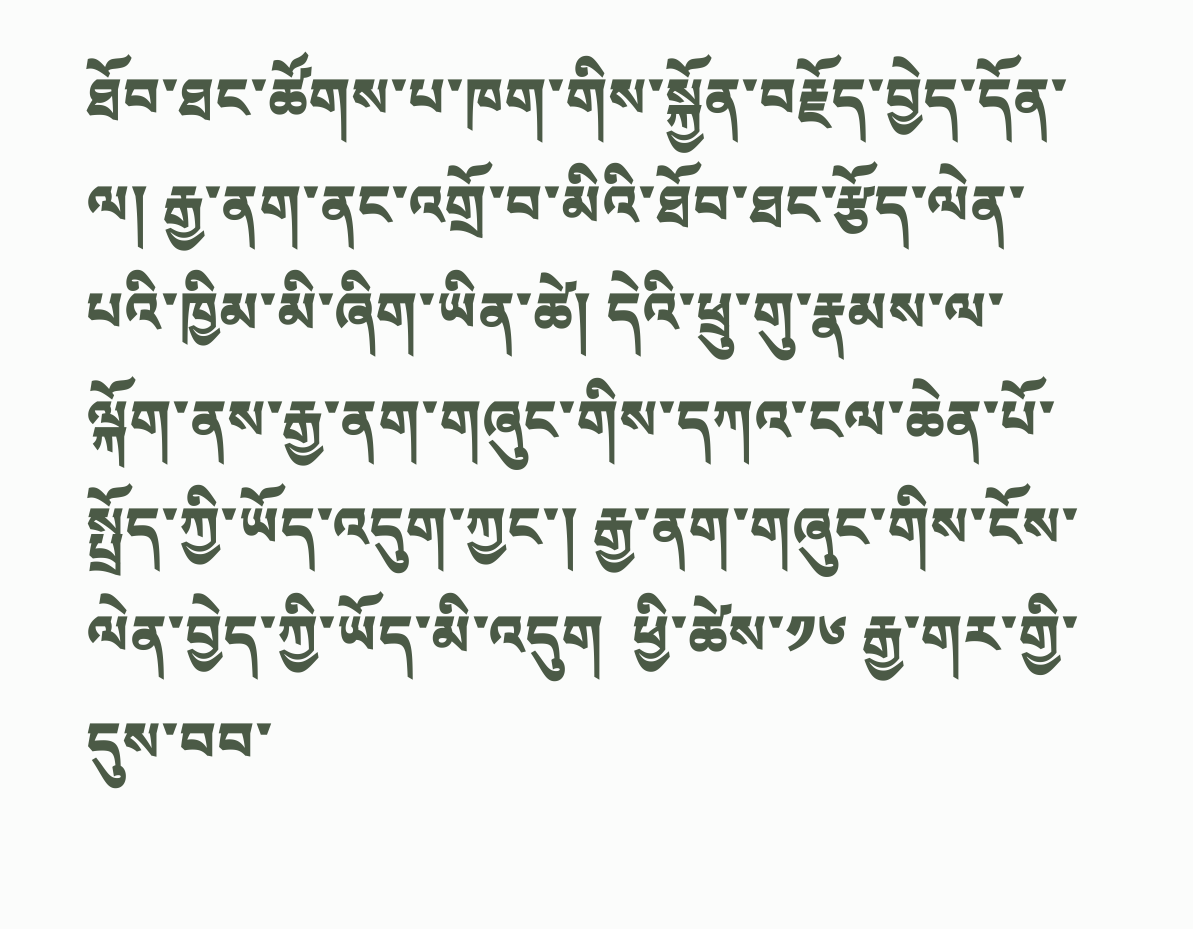ཐོབ་ཐང་ཚོགས་པ་ཁག་གིས་སྐྱོན་བརྗོད་བྱེད་དོན་ལ། རྒྱ་ནག་ནང་འགྲོ་བ་མིའི་ཐོབ་ཐང་རྩོད་ལེན་པའི་ཁྱིམ་མི་ཞིག་ཡིན་ཚེ། དེའི་ཕྲུ་གུ་རྣམས་ལ་ལྐོག་ནས་རྒྱ་ནག་གཞུང་གིས་དཀའ་ངལ་ཆེན་པོ་སྤྲོད་ཀྱི་ཡོད་འདུག་ཀྱང་། རྒྱ་ནག་གཞུང་གིས་ངོས་ལེན་བྱེད་ཀྱི་ཡོད་མི་འདུག  ཕྱི་ཚེས་༡༦ རྒྱ་གར་གྱི་དུས་བབ་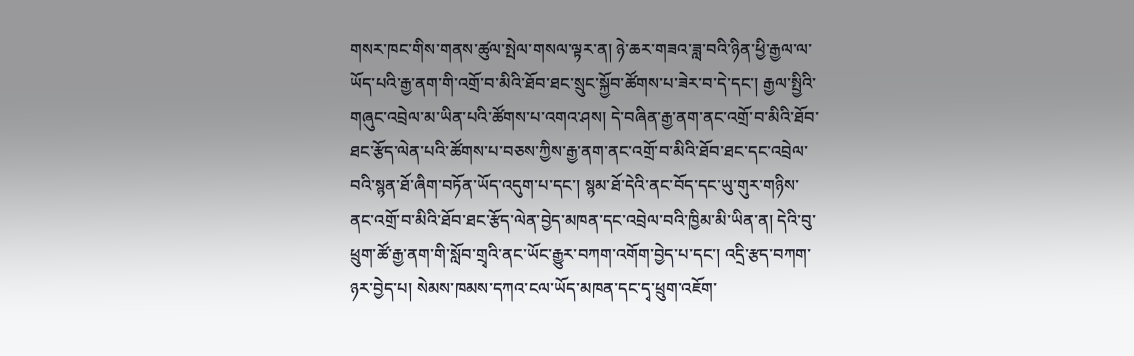གསར་ཁང་གིས་གནས་ཚུལ་སྤེལ་གསལ་ལྟར་ན། ཉེ་ཆར་གཟའ་ཟླ་བའི་ཉིན་ཕྱི་རྒྱལ་ལ་ཡོད་པའི་རྒྱ་ནག་གི་འགྲོ་བ་མིའི་ཐོབ་ཐང་སྲུང་སྐྱོབ་ཚོགས་པ་ཟེར་བ་དེ་དང་། རྒྱལ་སྤྱིའི་གཞུང་འབྲེལ་མ་ཡིན་པའི་ཚོགས་པ་འགའ་ཤས། དེ་བཞིན་རྒྱ་ནག་ནང་འགྲོ་བ་མིའི་ཐོབ་ཐང་རྩོད་ལེན་པའི་ཚོགས་པ་བཅས་ཀྱིས་རྒྱ་ནག་ནང་འགྲོ་བ་མིའི་ཐོབ་ཐང་དང་འབྲེལ་བའི་སྙན་ཐོ་ཞིག་བཏོན་ཡོད་འདུག་པ་དང་། སྙམ་ཐོ་དེའི་ནང་བོད་དང་ཡུ་གུར་གཉིས་ནང་འགྲོ་བ་མིའི་ཐོབ་ཐང་རྩོད་ལེན་བྱེད་མཁན་དང་འབྲེལ་བའི་ཁྱིམ་མི་ཡིན་ན། དེའི་བུ་ཕྲུག་ཚོ་རྒྱ་ནག་གི་སློབ་གྲྭའི་ནང་ཡོང་རྒྱུར་བཀག་འགོག་བྱེད་པ་དང་། འདྲི་རྩད་བཀག་ཉར་བྱེད་པ། སེམས་ཁམས་དཀའ་ངལ་ཡོད་མཁན་དང་དྭ་ཕྲུག་འཇོག་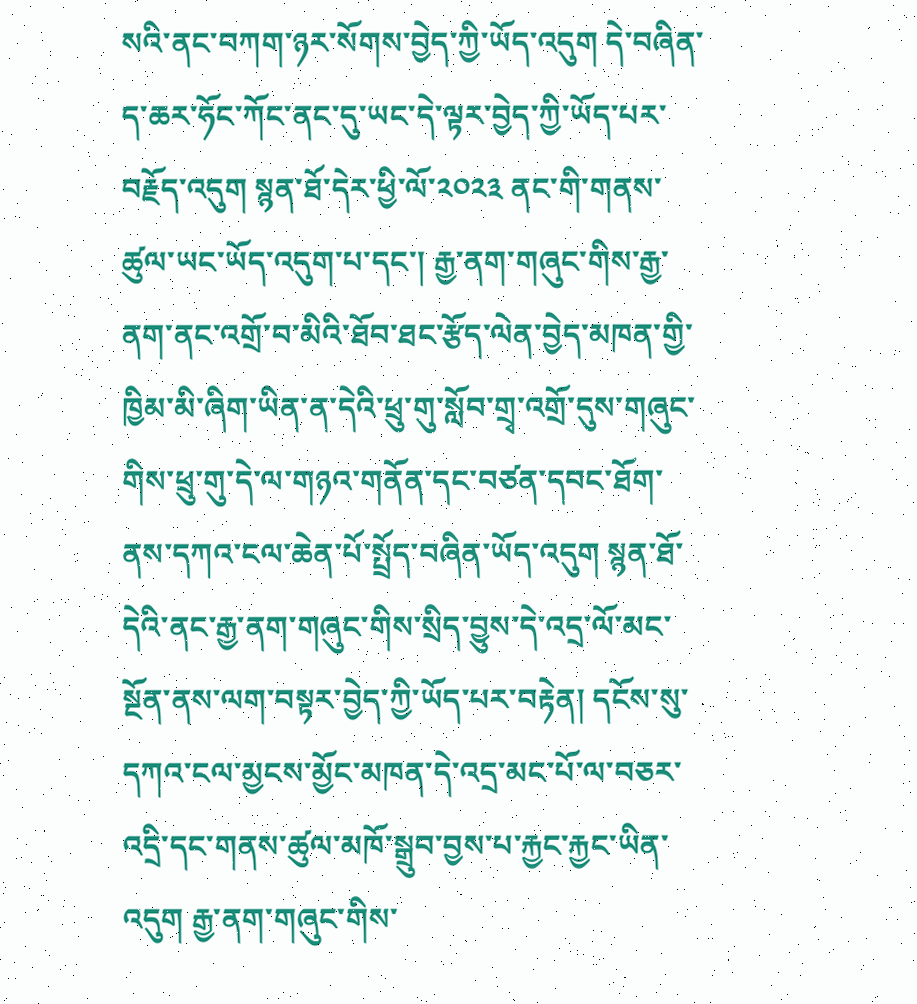སའི་ནང་བཀག་ཉར་སོགས་བྱེད་ཀྱི་ཡོད་འདུག དེ་བཞིན་ད་ཆར་ཧོང་ཀོང་ནང་དུ་ཡང་དེ་ལྟར་བྱེད་ཀྱི་ཡོད་པར་བརྗོད་འདུག སྙན་ཐོ་དེར་ཕྱི་ལོ་༢༠༢༣ ནང་གི་གནས་ཚུལ་ཡང་ཡོད་འདུག་པ་དང་། རྒྱ་ནག་གཞུང་གིས་རྒྱ་ནག་ནང་འགྲོ་བ་མིའི་ཐོབ་ཐང་རྩོད་ལེན་བྱེད་མཁན་གྱི་ཁྱིམ་མི་ཞིག་ཡིན་ན་དེའི་ཕྲུ་གུ་སློབ་གྲྭ་འགྲོ་དུས་གཞུང་གིས་ཕྲུ་གུ་དེ་ལ་གཉའ་གནོན་དང་བཙན་དབང་ཐོག་ནས་དཀའ་ངལ་ཆེན་པོ་སྤྲོད་བཞིན་ཡོད་འདུག སྙན་ཐོ་དེའི་ནང་རྒྱ་ནག་གཞུང་གིས་སྲིད་བྱུས་དེ་འདྲ་ལོ་མང་སྔོན་ནས་ལག་བསྟར་བྱེད་ཀྱི་ཡོད་པར་བརྟེན། དངོས་སུ་དཀའ་ངལ་མྱངས་མྱོང་མཁན་དེ་འདྲ་མང་པོ་ལ་བཅར་འདྲི་དང་གནས་ཚུལ་མཁོ་སྒྲུབ་བྱས་པ་རྐྱང་རྐྱང་ཡིན་འདུག རྒྱ་ནག་གཞུང་གིས་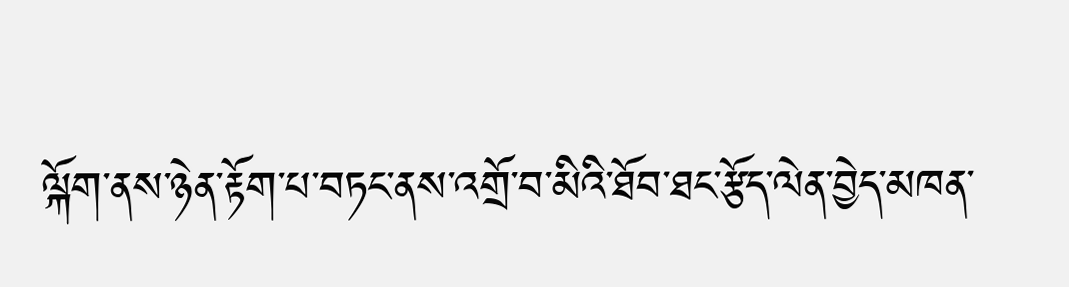ལྐོག་ནས་ཉེན་རྟོག་པ་བཏང་ནས་འགྲོ་བ་མིའི་ཐོབ་ཐང་རྩོད་ལེན་བྱེད་མཁན་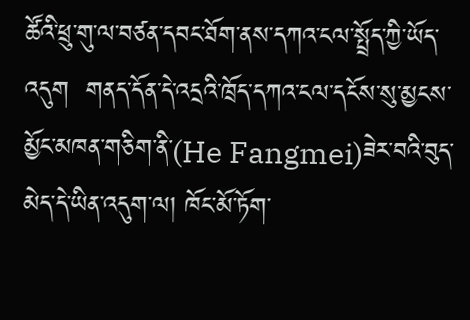ཚོའི་ཕྲུ་གུ་ལ་བཙན་དབང་ཐོག་ནས་དཀའ་ངལ་སྤྲོད་ཀྱི་ཡོད་འདུག  གནད་དོན་དེ་འདྲའི་ཁྲོད་དཀའ་ངལ་དངོས་སུ་མྱངས་མྱོང་མཁན་གཅིག་ནི་(He Fangmei)ཟེར་བའི་བུད་མེད་དེ་ཡིན་འདུག་ལ། ཁོང་མོ་ཏོག་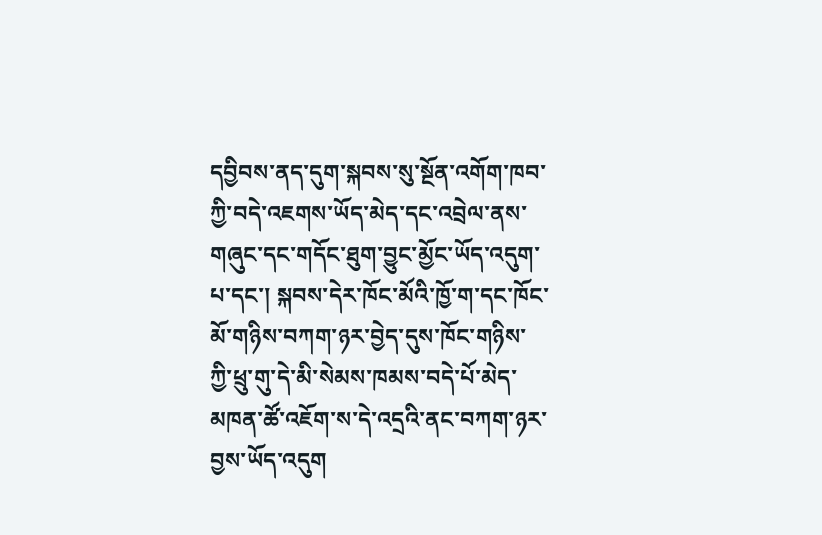དབྱིབས་ནད་དུག་སྐབས་སུ་སྔོན་འགོག་ཁབ་ཀྱི་བདེ་འཇགས་ཡོད་མེད་དང་འབྲེལ་ནས་གཞུང་དང་གདོང་ཐུག་བྱུང་མྱོང་ཡོད་འདུག་པ་དང་། སྐབས་དེར་ཁོང་མོའི་ཁྱོ་ག་དང་ཁོང་མོ་གཉིས་བཀག་ཉར་བྱེད་དུས་ཁོང་གཉིས་ཀྱི་ཕྲུ་གུ་དེ་མི་སེམས་ཁམས་བདེ་པོ་མེད་མཁན་ཚོ་འཇོག་ས་དེ་འདྲའི་ནང་བཀག་ཉར་བྱས་ཡོད་འདུག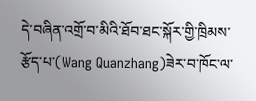དེ་བཞིན་འགྲོ་བ་མིའི་ཐོབ་ཐང་སྐོར་གྱི་ཁྲིམས་རྩོད་པ་(Wang Quanzhang)ཟེར་བ་ཁོང་ལ་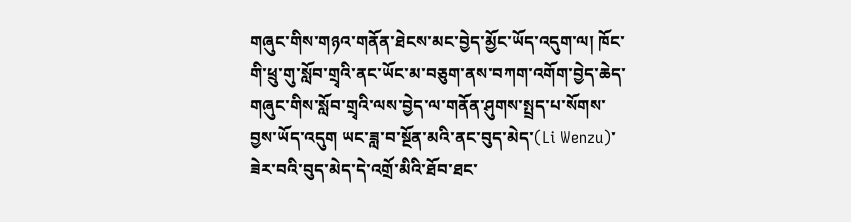གཞུང་གིས་གཉའ་གནོན་ཐེངས་མང་བྱེད་མྱོང་ཡོད་འདུག་ལ། ཁོང་གི་ཕྲུ་གུ་སློབ་གྲྭའི་ནང་ཡོང་མ་བཅུག་ནས་བཀག་འགོག་བྱེད་ཆེད་གཞུང་གིས་སློབ་གྲྭའི་ལས་བྱེད་ལ་གནོན་ཤུགས་སྤྲད་པ་སོགས་བྱས་ཡོད་འདུག ཡང་ཟླ་བ་སྔོན་མའི་ནང་བུད་མེད་(Li Wenzu)་ཟེར་བའི་བུད་མེད་དེ་འགྲོ་མིའི་ཐོབ་ཐང་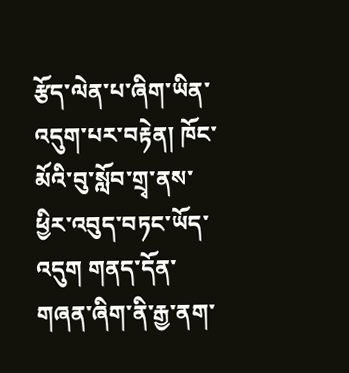རྩོད་ལེན་པ་ཞིག་ཡིན་འདུག་པར་བརྟེན། ཁོང་མོའི་བུ་སློབ་གྲྭ་ནས་ཕྱིར་འབུད་བཏང་ཡོད་འདུག གནད་དོན་གཞན་ཞིག་ནི་རྒྱ་ནག་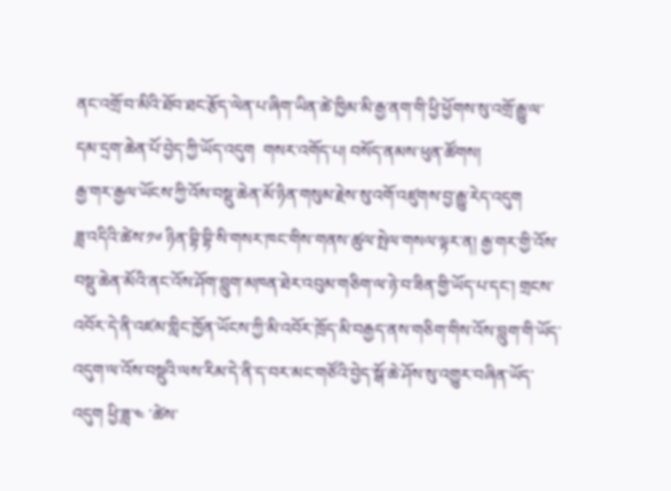ནང་འགྲོ་བ་མིའི་ཐོབ་ཐང་རྩོད་ལེན་པ་ཞིག་ཡིན་ཚེ་ཁྱིམ་མི་རྒྱ་ནག་གི་ཕྱི་ཕྱོགས་སུ་འགྲོ་རྒྱུ་ལ་དམ་དྲག་ཆེན་པོ་བྱེད་ཀྱི་ཡོད་འདུག  གསར་འགོད་པ། བསོད་ནམས་ཕུན་ཚོགས།
རྒྱ་གར་རྒྱལ་ཡོངས་ཀྱི་འོས་བསྡུ་ཆེན་མོ་ཉིན་གསུམ་རྗེས་སུ་འགོ་འཛུགས་བྱ་རྒྱུ་རེད་འདུག
ཟླ་འདིའི་ཚེས་༡༦ ཉིན་བྷི་བྷི་སི་གསར་ཁང་གིས་གནས་ཚུལ་སྤེལ་གསལ་ལྟར་ན། རྒྱ་གར་གྱི་འོས་བསྡུ་ཆེན་མོའི་ནང་འོས་ཤོག་བླུག་མཁན་ཐེར་འབུམ་གཅིག་ལ་ཉེ་བ་ཟིན་གྱི་ཡོད་པ་དང་། གྲངས་འབོར་དེ་ནི་འཛམ་གླིང་ཁྱོན་ཡོངས་ཀྱི་མི་འབོར་ཁྲོད་མི་བརྒྱད་ནས་གཅིག་གིས་འོས་བླུག་གི་ཡོད་འདུག་ལ་འོས་བསྡུའི་ལས་རིམ་དེ་ནི་ད་བར་མང་གཙོའི་བྱེད་སྒོ་ཆེ་ཤོས་སུ་འགྱུར་བཞིན་ཡོད་འདུག ཕྱི་ཟླ་༤ ་ཚེས་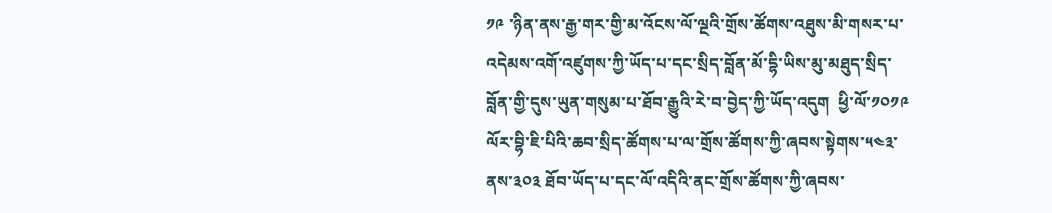༡༩ ་ཉིན་ནས་རྒྱ་གར་གྱི་མ་འོངས་ལོ་ལྔའི་གྲོས་ཚོགས་འཐུས་མི་གསར་པ་འདེམས་འགོ་འཛུགས་ཀྱི་ཡོད་པ་དང་སྲིད་བློན་མོ་དྷི་ཡིས་མུ་མཐུད་སྲིད་བློན་གྱི་དུས་ཡུན་གསུམ་པ་ཐོབ་རྒྱུའི་རེ་བ་བྱེད་ཀྱི་ཡོད་འདུག  ཕྱི་ལོ་༡༠༡༩ ལོར་བྷི་ཇི་པིའི་ཆབ་སྲིད་ཚོགས་པ་ལ་གྲོས་ཚོགས་ཀྱི་ཞབས་སྟེགས་༥༤༣་ནས་༣༠༣ ཐོབ་ཡོད་པ་དང་ལོ་འདིའི་ནང་གྲོས་ཚོགས་ཀྱི་ཞབས་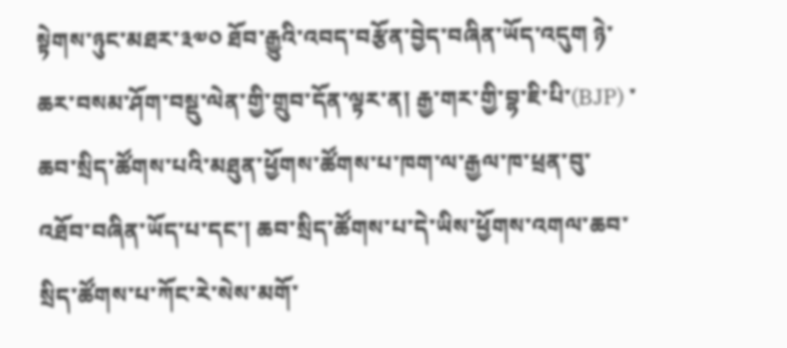སྟེགས་ཉུང་མཐར་༣༧༠ ཐོབ་རྒྱུའི་འབད་བརྩོན་བྱེད་བཞིན་ཡོད་འདུག ཉེ་ཆར་བསམ་ཤོག་བསྡུ་ལེན་གྱི་གྲུབ་དོན་ལྟར་ན། རྒྱ་གར་གྱི་བྷ་ཇི་པི་(BJP) ་ཆབ་སྲིད་ཚོགས་པའི་མཐུན་ཕྱོགས་ཚོགས་པ་ཁག་ལ་རྒྱལ་ཁ་ཕྲན་བུ་འཐོབ་བཞིན་ཡོད་པ་དང་། ཆབ་སྲིད་ཚོགས་པ་དེ་ཡིས་ཕྱོགས་འགལ་ཆབ་སྲིད་ཚོགས་པ་ཀོང་རེ་སེས་མགོ་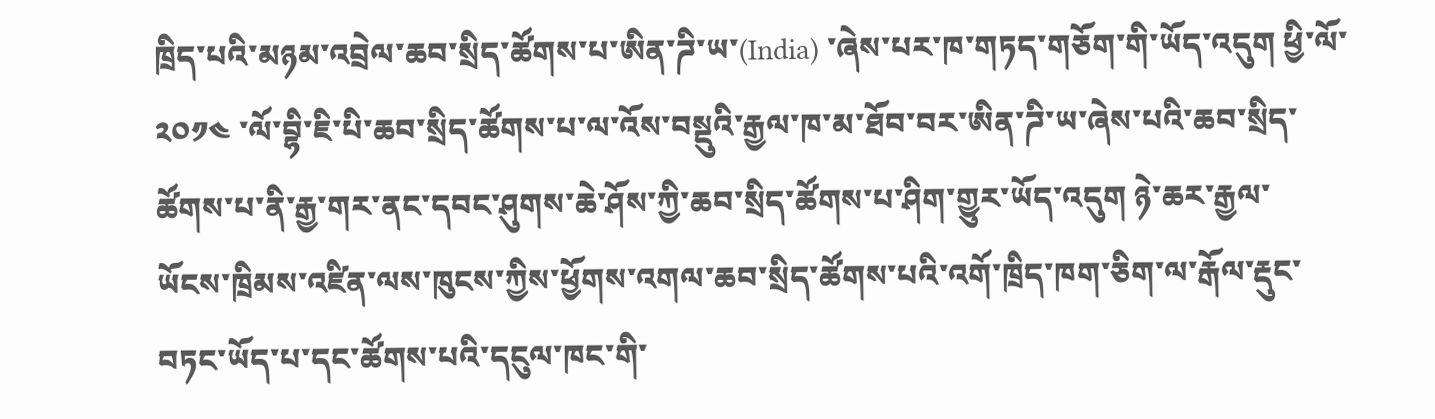ཁྲིད་པའི་མཉམ་འབྲེལ་ཆབ་སྲིད་ཚོགས་པ་ཨིན་ཌི་ཡ་(India) ་ཞེས་པར་ཁ་གཏད་གཅོག་གི་ཡོད་འདུག ཕྱི་ལོ་༢༠༡༤ ་ལོ་བྷི་ཇི་པི་ཆབ་སྲིད་ཚོགས་པ་ལ་འོས་བསྡུའི་རྒྱལ་ཁ་མ་ཐོབ་བར་ཨིན་ཌི་ཡ་ཞེས་པའི་ཆབ་སྲིད་ཚོགས་པ་ནི་རྒྱ་གར་ནང་དབང་ཤུགས་ཆེ་ཤོས་ཀྱི་ཆབ་སྲིད་ཚོགས་པ་ཤིག་གྱུར་ཡོད་འདུག ཉེ་ཆར་རྒྱལ་ཡོངས་ཁྲིམས་འཛིན་ལས་ཁུངས་ཀྱིས་ཕྱོགས་འགལ་ཆབ་སྲིད་ཚོགས་པའི་འགོ་ཁྲིད་ཁག་ཅིག་ལ་རྒོལ་རྡུང་བཏང་ཡོད་པ་དང་ཚོགས་པའི་དངུལ་ཁང་གི་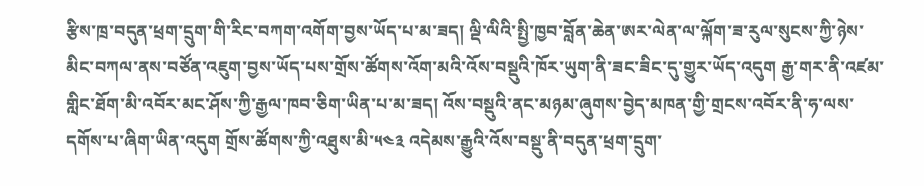རྩིས་ཁྲ་བདུན་ཕྲག་དྲུག་གི་རིང་བཀག་འགོག་བྱས་ཡོད་པ་མ་ཟད། ལྡི་ལིའི་སྤྱི་ཁྱབ་བློན་ཆེན་ཨར་ལེན་ལ་ལྐོག་ཟ་རུལ་སུངས་ཀྱི་ཉེས་མིང་བཀལ་ནས་བཙོན་འཇུག་བྱས་ཡོད་པས་གྲོས་ཚོགས་འོག་མའི་འོས་བསྡུའི་ཁོར་ཡུག་ནི་ཟང་ཟིང་དུ་གྱུར་ཡོད་འདུག རྒྱ་གར་ནི་འཛམ་གླིང་ཐོག་མི་འབོར་མང་ཤོས་ཀྱི་རྒྱལ་ཁབ་ཅིག་ཡིན་པ་མ་ཟད། འོས་བསྡུའི་ནང་མཉམ་ཞུགས་བྱེད་མཁན་གྱི་གྲངས་འབོར་ནི་ཧ་ལས་དགོས་པ་ཞིག་ཡིན་འདུག གྲོས་ཚོགས་ཀྱི་འཐུས་མི་༥༤༣ འདེམས་རྒྱུའི་འོས་བསྡུ་ནི་བདུན་ཕྲག་དྲུག་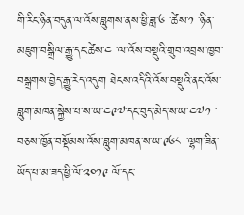གི་རིང་ཉིན་བདུན་ལ་འོས་བླུགས་ནས་ཕྱི་ཟླ་༦ ་ཚེས་༡ ་ཉིན་མཇུག་བསྒྲིལ་རྒྱུ་དང་ཚེས་༤ ་ལ་འོས་བསྡུའི་གྲུབ་འབྲས་ཁྱབ་བསྒྲགས་བྱེད་རྒྱུ་རེད་འདུག ཐེངས་འདིའི་འོས་བསྡུའི་ནང་འོས་བླུག་མཁན་སྐྱེས་པ་ས་ཡ་༤༩༧་དང་བུད་མེད་ས་ཡ་༤༧༡ ་བཅས་ཁྱོན་བསྡོམས་འོས་བླུག་མཁན་ས་ཡ་༩༦༨ ་ལྷག་ཟིན་ཡོད་པ་མ་ཟད་ཕྱི་ལོ་༢༠༡༩ ལོ་དང་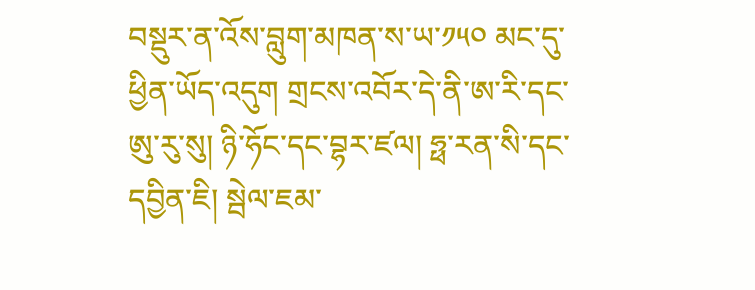བསྡུར་ན་འོས་བླུག་མཁན་ས་ཡ་༡༥༠ མང་དུ་ཕྱིན་ཡོད་འདུག གྲངས་འབོར་དེ་ནི་ཨ་རི་དང་ཨུ་རུ་སུ། ཉི་ཧོང་དང་བྷར་ཛལ། ཧྥ་རན་སི་དང་དབྱིན་ཇི། སྦེལ་ཇམ་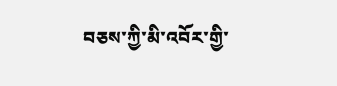བཅས་ཀྱི་མི་འབོར་གྱི་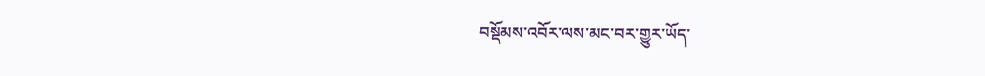བསྡོམས་འབོར་ལས་མང་བར་གྱུར་ཡོད་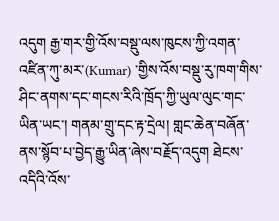འདུག རྒྱ་གར་གྱི་འོས་བསྡུ་ལས་ཁུངས་ཀྱི་འགན་འཛིན་ཀུ་མར་(Kumar) ་གྱིས་འོས་བསྡུ་རུ་ཁག་གིས་ཤིང་ནགས་དང་གངས་རིའི་ཁྲོད་ཀྱི་ཡུལ་ལུང་གང་ཡིན་ཡང་། གནམ་གྲུ་དང་རྟ་དྲེལ། གླང་ཆེན་བཞོན་ནས་སྙོབ་པ་བྱེད་རྒྱུ་ཡིན་ཞེས་བརྗོད་འདུག ཐེངས་འདིའི་འོས་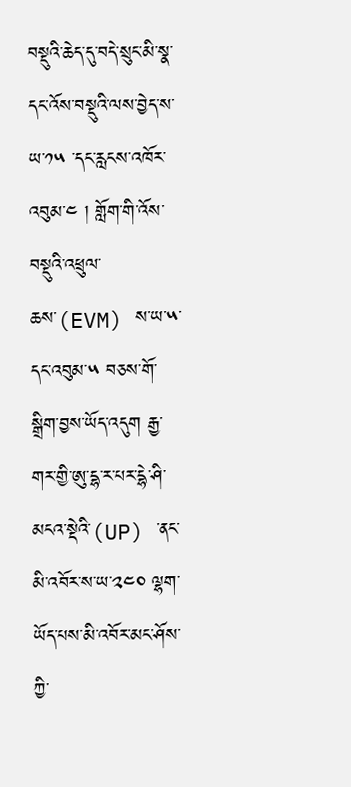བསྡུའི་ཆེད་དུ་བདེ་སྲུང་མི་སྣ་དང་འོས་བསྡུའི་ལས་བྱེད་ས་ཡ་༡༥ ་དང་རླངས་འཁོར་འབུམ་༤ ། གློག་གི་འོས་བསྡུའི་འཕྲུལ་ཆས་(EVM) ས་ཡ་༥་དང་འབུམ་༥ བཅས་གོ་སྒྲིག་བྱས་ཡོད་འདུག རྒྱ་གར་གྱི་ཨུ་དྷ་ར་པར་དྷེ་ཤི་མངའ་སྡེའི་(UP) ་ནང་མི་འབོར་ས་ཡ་༢༤༠ ལྷག་ཡོད་པས་མི་འབོར་མང་ཤོས་ཀྱི་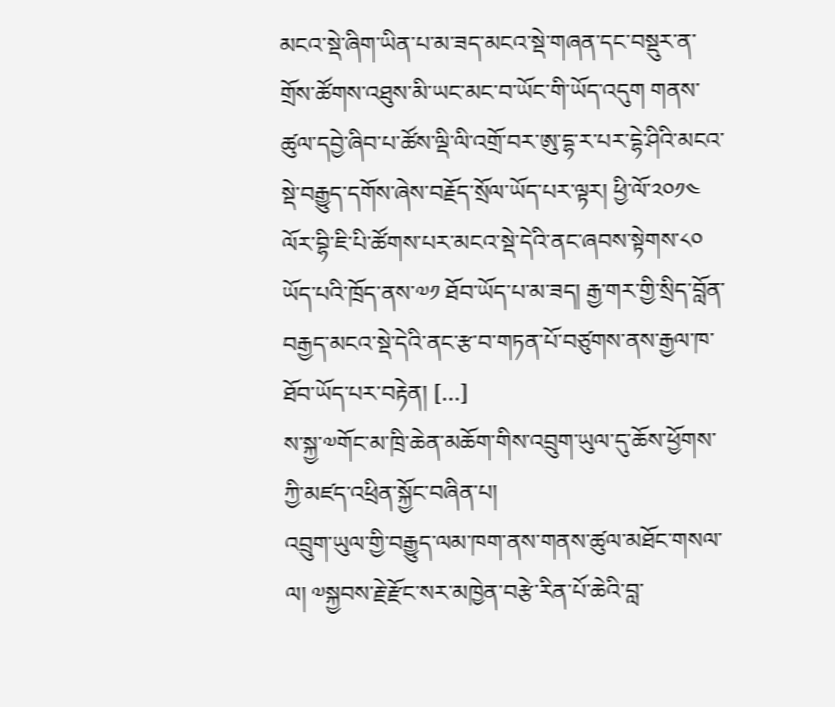མངའ་སྡེ་ཞིག་ཡིན་པ་མ་ཟད་མངའ་སྡེ་གཞན་དང་བསྡུར་ན་གྲོས་ཚོགས་འཐུས་མི་ཡང་མང་བ་ཡོང་གི་ཡོད་འདུག གནས་ཚུལ་དབྱེ་ཞིབ་པ་ཚོས་ལྡི་ལི་འགྲོ་བར་ཨུ་དྷ་ར་པར་དྷེ་ཤིའི་མངའ་སྡེ་བརྒྱུད་དགོས་ཞེས་བརྗོད་སྲོལ་ཡོད་པར་ལྟར། ཕྱི་ལོ་༢༠༡༤ ལོར་བྷི་ཇི་པི་ཚོགས་པར་མངའ་སྡེ་དེའི་ནང་ཞབས་སྟེགས་༨༠ ཡོད་པའི་ཁྲོད་ནས་༧༡ ཐོབ་ཡོད་པ་མ་ཟད། རྒྱ་གར་གྱི་སྲིད་བློན་བརྒྱད་མངའ་སྡེ་དེའི་ནང་རྩ་བ་གཏན་པོ་བཙུགས་ནས་རྒྱལ་ཁ་ཐོབ་ཡོད་པར་བརྟེན། […]
ས་སྐྱ་༧གོང་མ་ཁྲི་ཆེན་མཆོག་གིས་འབྲུག་ཡུལ་དུ་ཆོས་ཕྱོགས་ཀྱི་མཛད་འཕྲིན་སྐྱོང་བཞིན་པ།
འབྲུག་ཡུལ་གྱི་བརྒྱུད་ལམ་ཁག་ནས་གནས་ཚུལ་མཐོང་གསལ་ལ། ༧སྐྱབས་རྗེ་རྫོང་སར་མཁྱེན་བརྩེ་རིན་པོ་ཆེའི་བླ་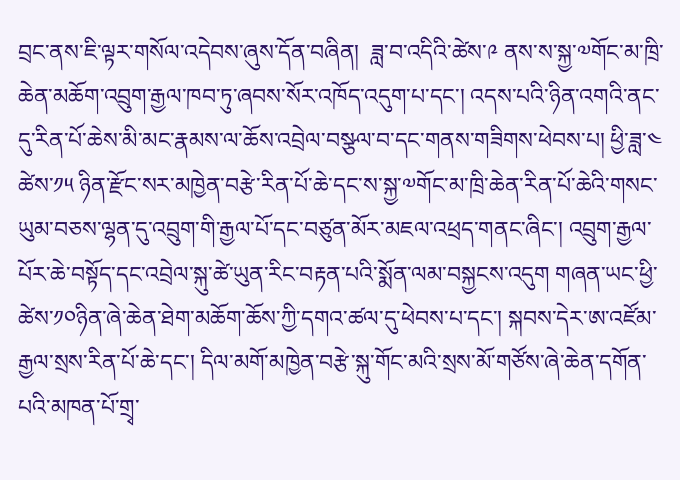བྲང་ནས་ཇི་ལྟར་གསོལ་འདེབས་ཞུས་དོན་བཞིན།  ཟླ་བ་འདིའི་ཚེས་༩ ནས་ས་སྐྱ་༧གོང་མ་ཁྲི་ཆེན་མཆོག་འབྲུག་རྒྱལ་ཁབ་ཏུ་ཞབས་སོར་འཁོད་འདུག་པ་དང་། འདས་པའི་ཉིན་འགའི་ནང་དུ་རིན་པོ་ཆེས་མི་མང་རྣམས་ལ་ཆོས་འབྲེལ་བསྩལ་བ་དང་གནས་གཟིགས་ཕེབས་པ། ཕྱི་ཟླ་༤ ཚེས་༡༥ ཉིན་རྫོང་སར་མཁྱེན་བརྩེ་རིན་པོ་ཆེ་དང་ས་སྐྱ་༧གོང་མ་ཁྲི་ཆེན་རིན་པོ་ཆེའི་གསང་ཡུམ་བཅས་ལྷན་དུ་འབྲུག་གི་རྒྱལ་པོ་དང་བཙུན་མོར་མཇལ་འཕྲད་གནང་ཞིང་། འབྲུག་རྒྱལ་པོར་ཆེ་བསྟོད་དང་འབྲེལ་སྐུ་ཚེ་ཡུན་རིང་བརྟན་པའི་སྨོན་ལམ་བསྐྱངས་འདུག གཞན་ཡང་ཕྱི་ཚེས་༡༠ཉིན་ཞེ་ཆེན་ཐེག་མཆོག་ཆོས་ཀྱི་དགའ་ཚལ་དུ་ཕེབས་པ་དང་། སྐབས་དེར་ཨ་འཛོམ་རྒྱལ་སྲས་རིན་པོ་ཆེ་དང་། དིལ་མགོ་མཁྱེན་བརྩེ་སྐུ་གོང་མའི་སྲས་མོ་གཙོས་ཞེ་ཆེན་དགོན་པའི་མཁན་པོ་གྲྭ་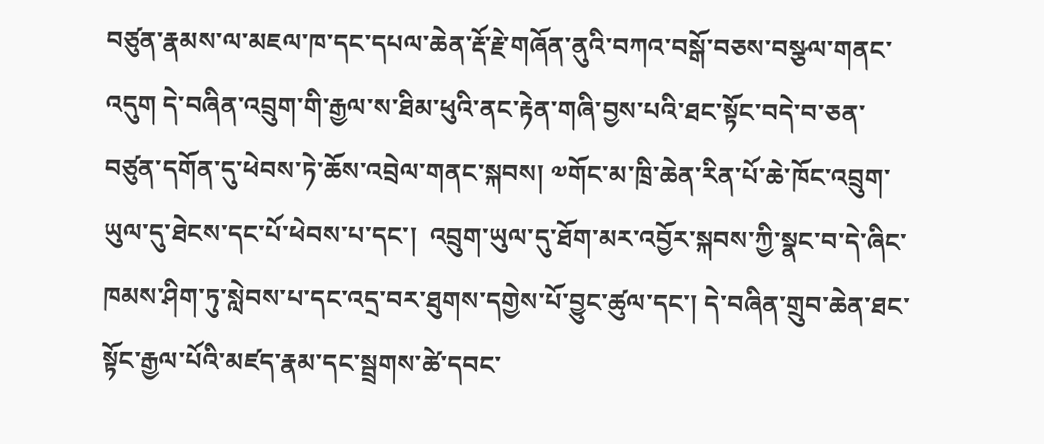བཙུན་རྣམས་ལ་མཇལ་ཁ་དང་དཔལ་ཆེན་རྡོ་རྗེ་གཞོན་ནུའི་བཀའ་བསྒོ་བཅས་བསྩལ་གནང་འདུག དེ་བཞིན་འབྲུག་གི་རྒྱལ་ས་ཐིམ་ཕུའི་ནང་རྟེན་གཞི་བྱས་པའི་ཐང་སྟོང་བདེ་བ་ཅན་བཙུན་དགོན་དུ་ཕེབས་ཏེ་ཆོས་འབྲེལ་གནང་སྐབས། ༧གོང་མ་ཁྲི་ཆེན་རིན་པོ་ཆེ་ཁོང་འབྲུག་ཡུལ་དུ་ཐེངས་དང་པོ་ཕེབས་པ་དང་།  འབྲུག་ཡུལ་དུ་ཐོག་མར་འབྱོར་སྐབས་ཀྱི་སྣང་བ་དེ་ཞིང་ཁམས་ཤིག་ཏུ་སླེབས་པ་དང་འདྲ་བར་ཐུགས་དགྱེས་པོ་བྱུང་ཚུལ་དང་། དེ་བཞིན་གྲུབ་ཆེན་ཐང་སྟོང་རྒྱལ་པོའི་མཛད་རྣམ་དང་སྦྲགས་ཚེ་དབང་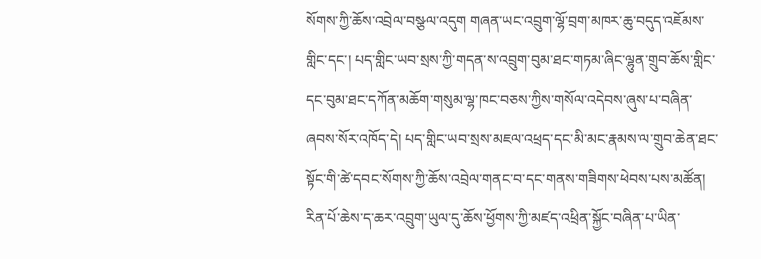སོགས་ཀྱི་ཆོས་འབྲེལ་བསྩལ་འདུག གཞན་ཡང་འབྲུག་ལྷོ་བྲག་མཁར་ཆུ་བདུད་འཇོམས་གླིང་དང་། པད་གླིང་ཡབ་སྲས་ཀྱི་གདན་ས་འབྲུག་བུམ་ཐང་གཏམ་ཞིང་ལྷུན་གྲུབ་ཆོས་གླིང་དང་བུམ་ཐང་དཀོན་མཆོག་གསུམ་ལྷ་ཁང་བཅས་ཀྱིས་གསོལ་འདེབས་ཞུས་པ་བཞིན་ཞབས་སོར་འཁོད་དེ། པད་གླིང་ཡབ་སྲས་མཇལ་འཕྲད་དང་མི་མང་རྣམས་ལ་གྲུབ་ཆེན་ཐང་སྟོང་གི་ཚེ་དབང་སོགས་ཀྱི་ཆོས་འབྲེལ་གནང་བ་དང་གནས་གཟིགས་ཕེབས་པས་མཚོན། རིན་པོ་ཆེས་ད་ཆར་འབྲུག་ཡུལ་དུ་ཆོས་ཕྱོགས་ཀྱི་མཛད་འཕྲིན་སྐྱོང་བཞིན་པ་ཡིན་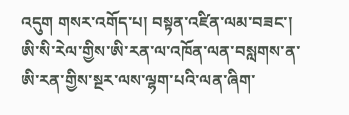འདུག གསར་འགོད་པ། བསྟན་འཛིན་ལམ་བཟང་།
ཨི་སི་རེལ་གྱིས་ཨི་རན་ལ་འཁོན་ལན་བསླགས་ན་ཨི་རན་གྱིས་སྔར་ལས་ལྷག་པའི་ལན་ཞིག་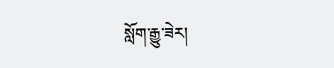སློག་རྒྱུ་ཟེར།